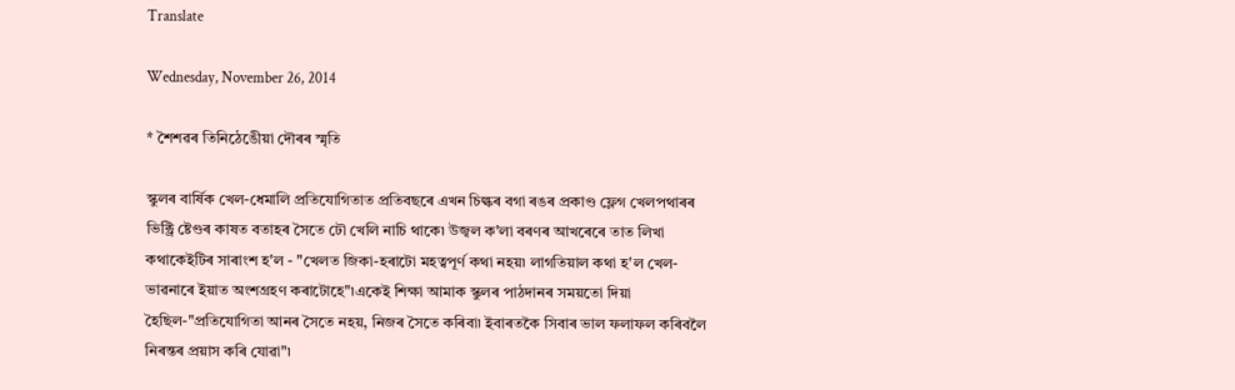Translate

Wednesday, November 26, 2014

* শৈশৱৰ তিনিঠেঙেীয়া দৌৰৰ স্মৃতি

স্কুলৰ বাৰ্ষিক খেল-ধেমালি প্ৰতিযোগিতাত প্ৰতিবছৰে এখন চিল্কৰ বগা ৰঙৰ প্ৰকাণ্ড ফ্লেগ খেলপথাৰৰ ভিক্ট্ৰি ষ্টেণ্ডৰ কাষত বতাহৰ সৈতে ঢৌ খেলি নাচি থাকে৷ উজ্বল ক'লা বৰণৰ আখৰেৰে তাত লিখা কথাকেইটিৰ সাৰাংশ হ'ল - "খেলত জিকা-হৰাটো মহত্বপূৰ্ণ কথা নহয়৷ লাগতিয়াল কথা হ'ল খেল-ভাৱনাৰে ইয়াত অংশগ্ৰহণ কৰাটোহে"৷একেই শিক্ষা আমাক স্কুলৰ পাঠদানৰ সময়তো দিয়া হৈছিল-"প্ৰতিযোগিতা আনৰ সৈতে নহয়, নিজৰ সৈতে কৰিবা৷ ইবাৰতকৈ সিবাৰ ভাল ফলাফল কৰিবলৈ নিৰন্তৰ প্ৰয়াস কৰি যোৱা"৷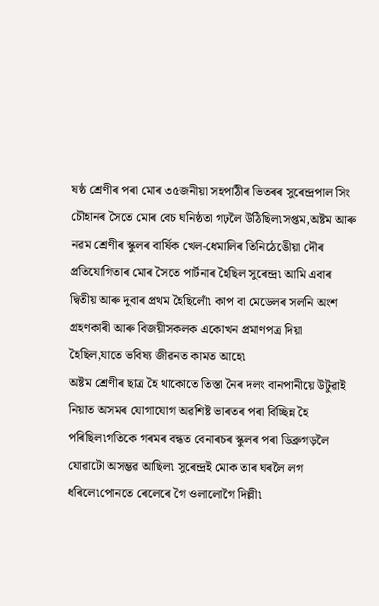ষষ্ঠ শ্ৰেণীৰ পৰা মোৰ ৩৫জনীয়া সহপাঠীৰ ভিতৰৰ সুৰেন্দ্ৰপাল সিং চৌহানৰ সৈতে মোৰ বেচ ঘনিষ্ঠতা গঢ়লৈ উঠিছিল৷সপ্তম,অষ্টম আৰু নৱম শ্ৰেণীৰ স্কুলৰ বাৰ্ষিক খেল-ধেমালিৰ তিনিঠেঙেীয়া দৌৰ প্ৰতিযোগিতাৰ মোৰ সৈতে পাৰ্টনাৰ হৈছিল সুৰেন্দ্ৰ৷ আমি এবাৰ দ্বিতীয় আৰু দুবাৰ প্ৰথম হৈছিলোঁ৷ কাপ বা মেডেলৰ সলনি অংশ গ্ৰহণকাৰী আৰু বিজয়ীসকলক একোখন প্ৰমাণপত্ৰ দিয়া হৈছিল,যাতে ভবিষ্য জীৱনত কামত আহে৷
অষ্টম শ্ৰেণীৰ ছাত্ৰ হৈ থাকোতে তিস্তা নৈৰ দলং বানপানীয়ে উটুৱাই নিয়াত অসমৰ যোগাযোগ অৱশিষ্ট ভাৰতৰ পৰা বিচ্ছিন্ন হৈ পৰিছিল৷গতিকে গৰমৰ বন্ধত বেনাৰচৰ স্কুলৰ পৰা ডিব্ৰুগড়লৈ যোৱাটো অসম্ভৱ আছিল৷ সুৰেন্দ্ৰই মোক তাৰ ঘৰলৈ লগ ধৰিলে৷পোনতে ৰেলেৰে গৈ ওলালোগৈ দিল্লী৷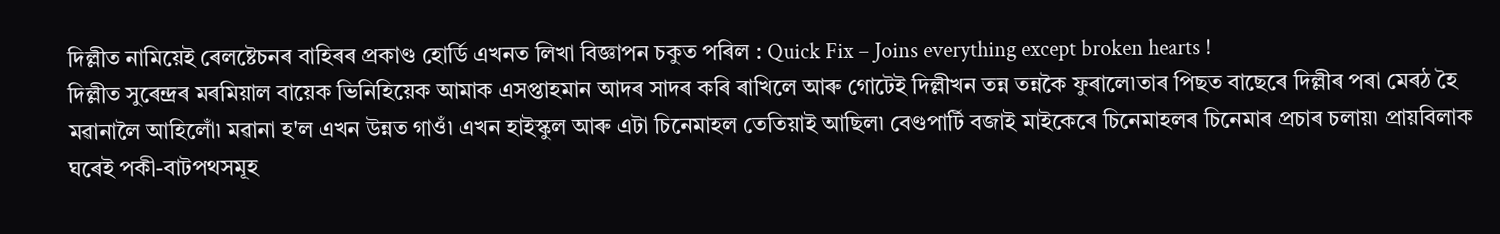দিল্লীত নামিয়েই ৰেলষ্টেচনৰ বাহিৰৰ প্ৰকাণ্ড হোৰ্ডি এখনত লিখা বিজ্ঞাপন চকুত পৰিল : Quick Fix – Joins everything except broken hearts !
দিল্লীত সুৰেন্দ্ৰৰ মৰমিয়াল বায়েক ভিনিহিয়েক আমাক এসপ্তাহমান আদৰ সাদৰ কৰি ৰাখিলে আৰু গোটেই দিল্লীখন তন্ন তন্নকৈ ফুৰালে৷তাৰ পিছত বাছেৰে দিল্লীৰ পৰা মেৰঠ হৈ মৱানালৈ আহিলোঁ৷ মৱানা হ'ল এখন উন্নত গাওঁ৷ এখন হাইস্কুল আৰু এটা চিনেমাহল তেতিয়াই আছিল৷ বেণ্ডপাৰ্টি বজাই মাইকেৰে চিনেমাহলৰ চিনেমাৰ প্ৰচাৰ চলায়৷ প্ৰায়বিলাক ঘৰেই পকী-বাটপথসমূহ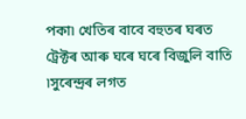পকা৷ খেতিৰ বাবে বহুতৰ ঘৰত ট্ৰেক্টৰ আৰু ঘৰে ঘৰে বিজুলি বাতি ৷সুৰেন্দ্ৰৰ লগত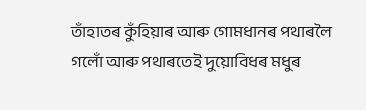তাঁহাতৰ কুঁহিয়াৰ আৰু গোমধানৰ পথাৰলৈ গলোঁ আৰু পথাৰতেই দুয়োবিধৰ মধুৰ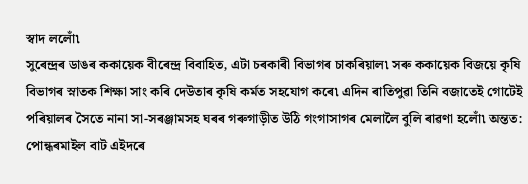স্বাদ ললোঁ৷
সুৰেন্দ্ৰৰ ডাঙৰ ককায়েক বীৰেন্দ্ৰ বিবাহিত, এটা চৰকাৰী বিভাগৰ চাকৰিয়াল৷ সৰু ককায়েক বিজয়ে কৃষি বিভাগৰ স্নাতক শিক্ষা সাং কৰি দেউতাৰ কৃষি কৰ্মত সহযোগ কৰে৷ এদিন ৰাতিপুৱা তিনি বজাতেই গোটেই পৰিয়ালৰ সৈতে নানা সা-সৰঞ্জামসহ ঘৰৰ গৰুগাড়ীত উঠি গংগাসাগৰ মেলালৈ বুলি ৰাৱণা হলোঁ৷ অন্তত: পোন্ধৰমাইল বাট এইদৰে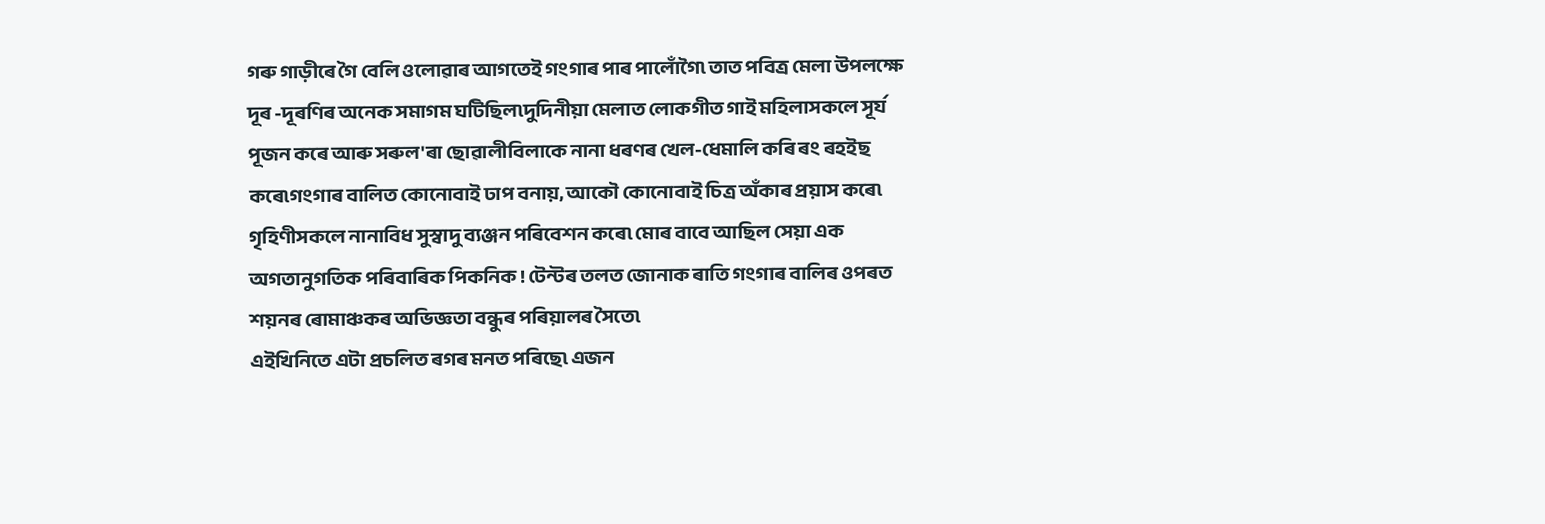গৰু গাড়ীৰে গৈ বেলি ওলোৱাৰ আগতেই গংগাৰ পাৰ পালোঁগৈ৷ তাত পবিত্ৰ মেলা উপলক্ষে দূৰ -দূৰণিৰ অনেক সমাগম ঘটিছিল৷দুদিনীয়া মেলাত লোকগীত গাই মহিলাসকলে সূৰ্য পূজন কৰে আৰু সৰুল'ৰা ছোৱালীবিলাকে নানা ধৰণৰ খেল-ধেমালি কৰি ৰং ৰহইছ কৰে৷গংগাৰ বালিত কোনোবাই ঢাপ বনায়, আকৌ কোনোবাই চিত্ৰ অঁকাৰ প্ৰয়াস কৰে৷ গৃহিণীসকলে নানাবিধ সুস্বাদু ব্যঞ্জন পৰিবেশন কৰে৷ মোৰ বাবে আছিল সেয়া এক অগতানুগতিক পৰিবাৰিক পিকনিক ! টেন্টৰ তলত জোনাক ৰাতি গংগাৰ বালিৰ ওপৰত শয়নৰ ৰোমাঞ্চকৰ অভিজ্ঞতা বন্ধুৰ পৰিয়ালৰ সৈতে৷
এইখিনিতে এটা প্ৰচলিত ৰগৰ মনত পৰিছে৷ এজন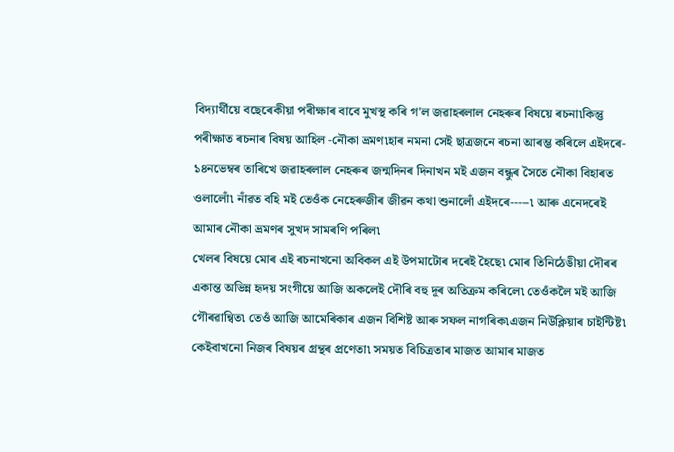বিদ্যাৰ্থীয়ে বছেৰেকীয়া পৰীক্ষাৰ বাবে মুখস্থ কৰি গ'ল জৱাহৰলাল নেহৰুৰ বিষয়ে ৰচনা৷কিন্তু পৰীক্ষাত ৰচনাৰ বিষয় আহিল -নৌকা ভ্ৰমণ৷হাৰ নমনা সেই ছাত্ৰজনে ৰচনা আৰম্ভ কৰিলে এইদৰে- ১৪নভেম্বৰ তাৰিখে জৱাহৰলাল নেহৰুৰ জন্মদিনৰ দিনাখন মই এজন বন্ধুৰ সৈতে নৌকা বিহাৰত ওলালোঁ৷ নাঁৱত বহি মই তেওঁক নেহেৰুজীৰ জীৱন কথা শুনালোঁ এইদৰে-----৷ আৰু এনেদৰেই আমাৰ নৌকা ভ্ৰমণৰ সুখদ সামৰণি পৰিল৷
খেলৰ বিষয়ে মোৰ এই ৰচনাখনো অবিকল এই উপমাটোৰ দৰেই হৈছে৷ মোৰ তিনিঠেঙীয়া দৌৰৰ একান্ত অভিন্ন হৃদয় সংগীয়ে আজি অকলেই দৌৰি বহু দূৰ অতিক্ৰম কৰিলে৷ তেওঁকলৈ মই আজি গৌৰৱান্বিত৷ তেওঁ আজি আমেৰিকাৰ এজন বিশিষ্ট আৰু সফল নাগৰিক৷এজন নিউক্লিয়াৰ চাইন্টিষ্ট৷ কেইবাখনো নিজৰ বিষয়ৰ গ্ৰন্থৰ প্ৰণেতা৷ সময়ত বিচিত্ৰতাৰ মাজত আমাৰ মাজত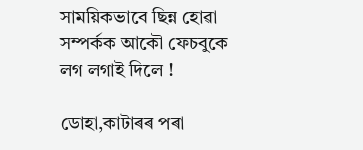সাময়িকভাবে ছিন্ন হোৱা সম্পৰ্কক আকৌ ফেচবুকে লগ লগাই দিলে !

ডোহা,কাটাৰৰ পৰা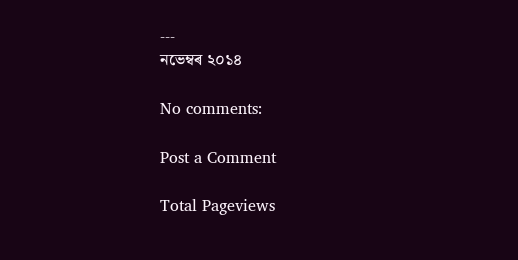---
নভেম্বৰ ২০১৪

No comments:

Post a Comment

Total Pageviews